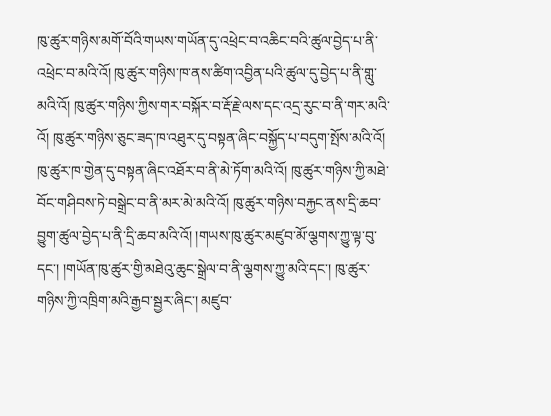ཁུ་ཚུར་གཉིས་མགོ་བོའི་གཡས་གཡོན་དུ་འཕྲེང་བ་འཆིང་བའི་ཚུལ་བྱེད་པ་ནི་འཕྲེང་བ་མའི་འོ། ཁུ་ཚུར་གཉིས་ཁ་ནས་ཚིག་འབྱིན་པའི་ཚུལ་དུ་བྱེད་པ་ནི་གླུ་མའི་འོ། ཁུ་ཚུར་གཉིས་ཀྱིས་གར་བསྐོར་བ་རྡོ་རྗེ་ལས་དང་འདྲ་རུང་བ་ནི་གར་མའི་འོ། ཁུ་ཚུར་གཉིས་ཅུང་ཟད་ཁ་འཐུར་དུ་བསྟན་ཞིང་བསྐྱོད་པ་བདུག་སྤོས་མའི་འོ། ཁུ་ཚུར་ཁ་གྱེན་དུ་བསྟན་ཞིང་འཐོར་བ་ནི་མེ་ཏོག་མའི་འོ། ཁུ་ཚུར་གཉིས་ཀྱི་མཐེ་བོང་གཤིབས་ཏེ་བསྒྲེང་བ་ནི་མར་མེ་མའི་འོ། ཁུ་ཚུར་གཉིས་བརྐྱང་ནས་དྲི་ཆབ་བྱུག་ཚུལ་བྱེད་པ་ནི་དྲི་ཆབ་མའི་འོ། །གཡས་ཁུ་ཚུར་མཛུབ་མོ་ལྕགས་ཀྱུ་ལྟ་བུ་དང་། །གཡོན་ཁུ་ཚུར་གྱི་མཐེའུ་ཆུང་སྒྲེལ་བ་ནི་ལྕགས་ཀྱུ་མའི་དང་། ཁུ་ཚུར་གཉིས་ཀྱི་འཁྲིག་མའི་རྒྱབ་སྦྱར་ཞིང་། མཛུབ་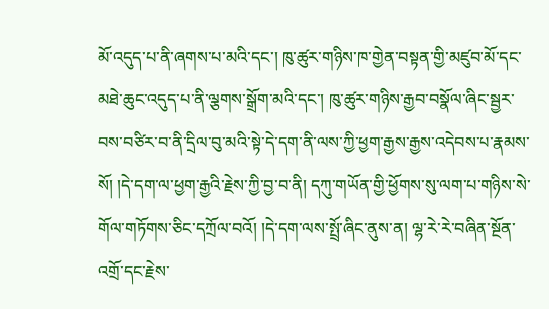མོ་འདུད་པ་ནི་ཞགས་པ་མའི་དང་། ཁུ་ཚུར་གཉིས་ཁ་གྱེན་བསྟན་གྱི་མཛུབ་མོ་དང་མཐེ་ཆུང་འདུད་པ་ནི་ལྕགས་སྒྲོག་མའི་དང་། ཁུ་ཚུར་གཉིས་རྒྱབ་བསྣོལ་ཞིང་སྦྱར་བས་བཙིར་བ་ནི་དྲིལ་བུ་མའི་སྟེ་དེ་དག་ནི་ལས་ཀྱི་ཕྱག་རྒྱས་རྒྱས་འདེབས་པ་རྣམས་སོ། །དེ་དག་ལ་ཕྱག་རྒྱའི་རྗེས་ཀྱི་བྱ་བ་ནི། དཀུ་གཡོན་གྱི་ཕྱོགས་སུ་ལག་པ་གཉིས་སེ་གོལ་གཏོགས་ཅིང་དཀྲོལ་བའོ། །དེ་དག་ལས་སྤྲོ་ཞིང་ནུས་ན། ལྷ་རེ་རེ་བཞིན་སྔོན་འགྲོ་དང་རྗེས་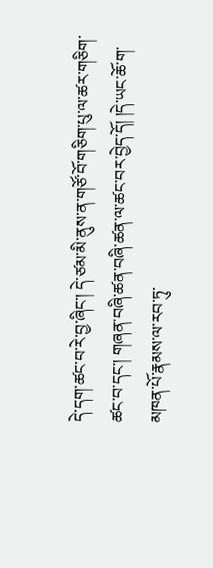དེ་དག་ཚང་བ་རེ་བྱ་ཞིང་། དེ་ཙམ་མི་ནུས་ན་གཙོ་བོ་གཅིག་པུ་ལ་ཚར་གཅིག་ཚང་བ་དང་། གཞན་བཞི་ཚན་བཞི་ཚན་ལ་ཚང་བར་བྱེད་དོ། །དེ་ཡང་ཆོ་ག་མཁན་པོ་རྣམས་ལ་རབ་ཏུ་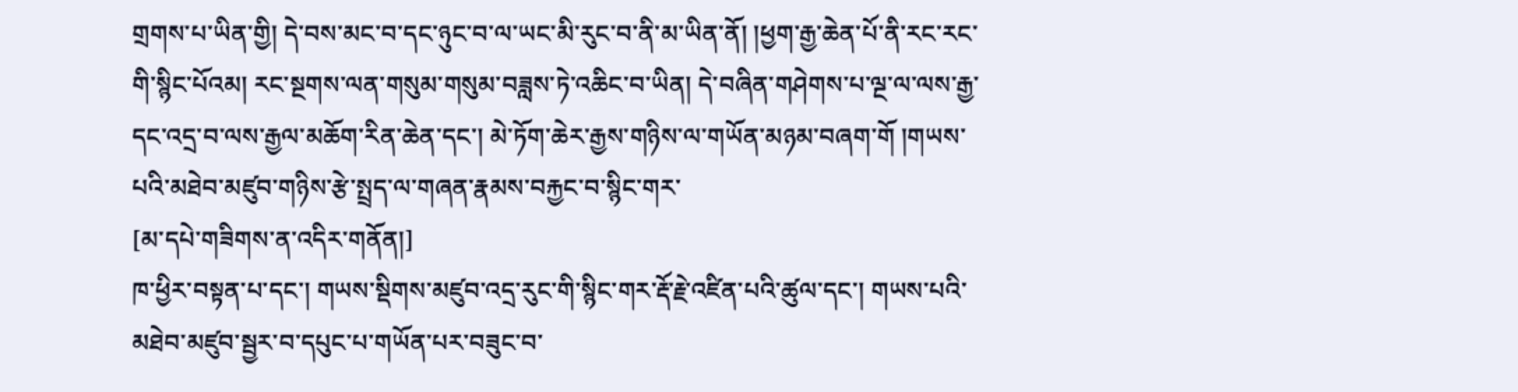གྲགས་པ་ཡིན་གྱི། དེ་བས་མང་བ་དང་ཉུང་བ་ལ་ཡང་མི་རུང་བ་ནི་མ་ཡིན་ནོ། །ཕྱག་རྒྱ་ཆེན་པོ་ནི་རང་རང་གི་སྙིང་པོའམ། རང་སྔགས་ལན་གསུམ་གསུམ་བཟླས་ཏེ་འཆིང་བ་ཡིན། དེ་བཞིན་གཤེགས་པ་ལྔ་ལ་ལས་རྒྱ་དང་འདྲ་བ་ལས་རྒྱལ་མཆོག་རིན་ཆེན་དང་། མེ་ཏོག་ཆེར་རྒྱས་གཉིས་ལ་གཡོན་མཉམ་བཞག་གོ །གཡས་པའི་མཐེབ་མཛུབ་གཉིས་རྩེ་སྤྲད་ལ་གཞན་རྣམས་བརྐྱང་བ་སྙིང་གར་
[མ་དཔེ་གཟིགས་ན་འདིར་གནོན།]
ཁ་ཕྱིར་བསྟན་པ་དང་། གཡས་སྡིགས་མཛུབ་འདྲ་རུང་གི་སྙིང་གར་རྡོ་རྗེ་འཛིན་པའི་ཚུལ་དང་། གཡས་པའི་མཐེབ་མཛུབ་སྦྱར་བ་དཔུང་པ་གཡོན་པར་བཟུང་བ་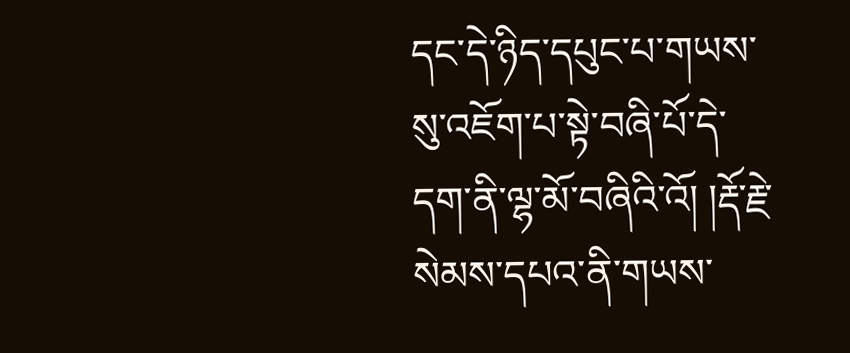དང་དེ་ཉིད་དཔུང་པ་གཡས་སུ་འཇོག་པ་སྟེ་བཞི་པོ་དེ་དག་ནི་ལྷ་མོ་བཞིའི་འོ། །རྡོ་རྗེ་སེམས་དཔའ་ནི་གཡས་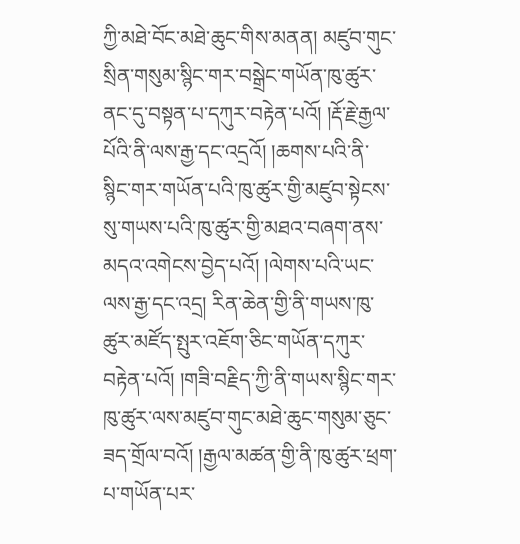ཀྱི་མཐེ་བོང་མཐེ་ཆུང་གིས་མནན། མཛུབ་གུང་སྲིན་གསུམ་སྙིང་གར་བསྒྲེང་གཡོན་ཁུ་ཚུར་ནང་དུ་བསྟན་པ་དཀུར་བརྟེན་པའོ། །རྡོ་རྗེ་རྒྱལ་པོའི་ནི་ལས་རྒྱ་དང་འདྲའོ། །ཆགས་པའི་ནི་སྙིང་གར་གཡོན་པའི་ཁུ་ཚུར་གྱི་མཛུབ་སྟེངས་སུ་གཡས་པའི་ཁུ་ཚུར་གྱི་མཐའ་བཞག་ནས་མདའ་འགེངས་བྱེད་པའོ། །ལེགས་པའི་ཡང་ལས་རྒྱ་དང་འདྲ། རིན་ཆེན་གྱི་ནི་གཡས་ཁུ་ཚུར་མཛོད་སྤུར་འཇོག་ཅིང་གཡོན་དཀུར་བརྟེན་པའོ། །གཟི་བརྗིད་ཀྱི་ནི་གཡས་སྙིང་གར་ཁུ་ཚུར་ལས་མཛུབ་གུང་མཐེ་ཆུང་གསུམ་ཅུང་ཟད་གྲོལ་བའོ། །རྒྱལ་མཚན་གྱི་ནི་ཁུ་ཚུར་ཕྲག་པ་གཡོན་པར་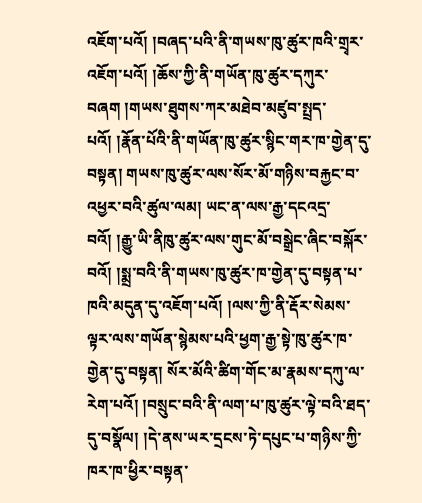འཇོག་པའོ། །བཞད་པའི་ནི་གཡས་ཁུ་ཚུར་ཁའི་གྲྭར་འཇོག་པའོ། །ཆོས་ཀྱི་ནི་གཡོན་ཁུ་ཚུར་དཀུར་བཞག །གཡས་ཐུགས་ཀར་མཐེབ་མཛུབ་སྤྲད་པའོ། །རྣོན་པོའི་ནི་གཡོན་ཁུ་ཚུར་སྙིང་གར་ཁ་གྱེན་དུ་བསྟན། གཡས་ཁུ་ཚུར་ལས་སོར་མོ་གཉིས་བརྐྱང་བ་འཕྱར་བའི་ཚུལ་ལམ། ཡང་ན་ལས་རྒྱ་དངའདྲ་བའོ། །རྒྱུ་ཡི་ནིཁུ་ཚུར་ལས་གུང་མོ་བསྒྲེང་ཞིང་བསྐོར་བའོ། །སྨྲ་བའི་ནི་གཡས་ཁུ་ཚུར་ཁ་གྱེན་དུ་བསྟན་པ་ཁའི་མདུན་དུ་འཇོག་པའོ། །ལས་ཀྱི་ནི་རྡོར་སེམས་ལྟར་ལས་གཡོན་སྙེམས་པའི་ཕྱག་རྒྱ་སྟེ་ཁུ་ཚུར་ཁ་གྱེན་དུ་བསྟན། སོར་མོའི་ཚིག་གོང་མ་རྣམས་དཀུ་ལ་རེག་པའོ། །བསྲུང་བའི་ནི་ལག་པ་ཁུ་ཚུར་ལྟེ་བའི་ཐད་དུ་བསྣོལ། །དེ་ནས་ཡར་དྲངས་ཏེ་དཔུང་པ་གཉིས་ཀྱི་ཁར་ཁ་ཕྱིར་བསྟན་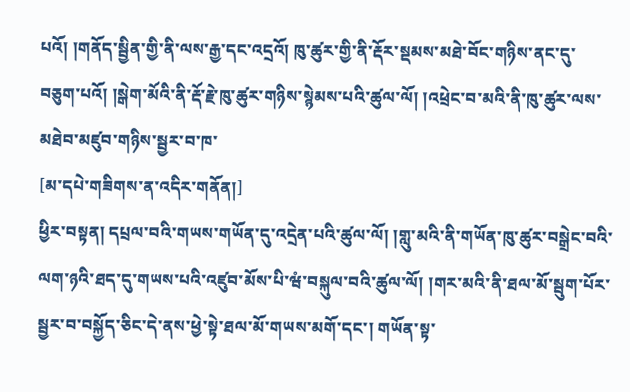པའོ། །གནོད་སྦྱིན་གྱི་ནི་ལས་རྒྱ་དང་འདྲའོ། ཁུ་ཚུར་གྱི་ནི་རྡོར་སྡམས་མཐེ་བོང་གཉིས་ནང་དུ་བཅུག་པའོ། །སྒེག་མོའི་ནི་རྡོ་རྗེ་ཁུ་ཚུར་གཉིས་སྙེམས་པའི་ཚུལ་ལོ། །འཕྲེང་བ་མའི་ནི་ཁུ་ཚུར་ལས་མཐེབ་མཛུབ་གཉིས་སྦྱར་བ་ཁ་
[མ་དཔེ་གཟིགས་ན་འདིར་གནོན།]
ཕྱིར་བསྟན། དཔྲལ་བའི་གཡས་གཡོན་དུ་འདྲེན་པའི་ཚུལ་ལོ། །གླུ་མའི་ནི་གཡོན་ཁུ་ཚུར་བསྒྲེང་བའི་ལག་ཉའི་ཐད་དུ་གཡས་པའི་འཛུབ་མོས་པི་ཝཾ་བསྐུལ་བའི་ཚུལ་ལོ། །གར་མའི་ནི་ཐལ་མོ་སྦུག་པོར་སྦྱར་བ་བསྐྱོད་ཅིང་དེ་ནས་ཕྱེ་སྟེ་ཐལ་མོ་གཡས་མགོ་དང་། གཡོན་སྟ་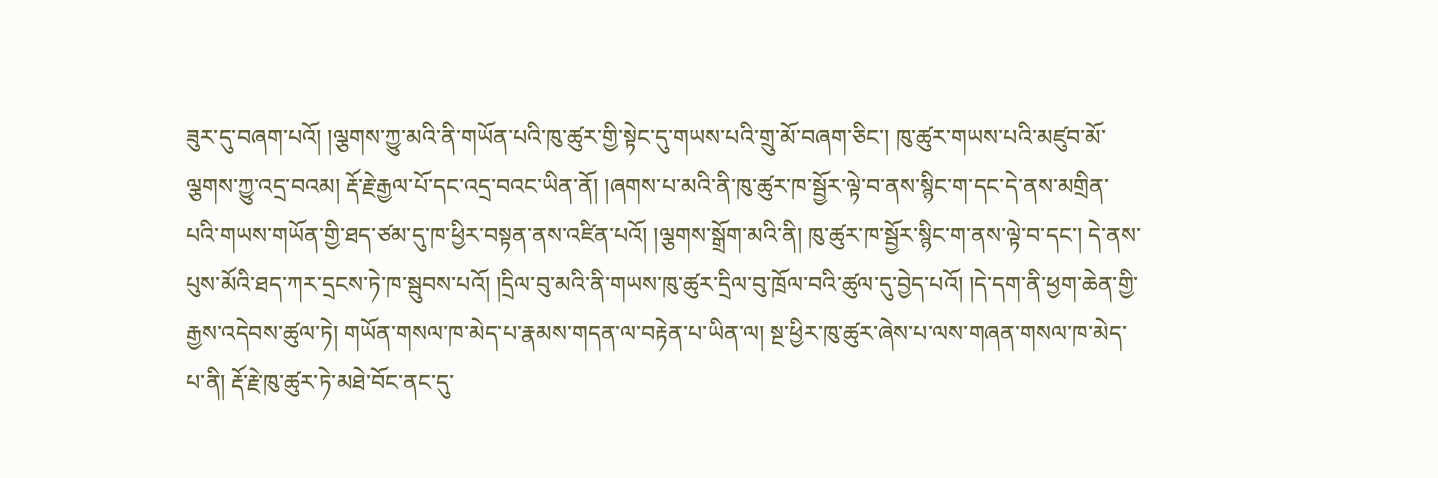ཟུར་དུ་བཞག་པའོ། །ལྕགས་ཀྱུ་མའི་ནི་གཡོན་པའི་ཁུ་ཚུར་གྱི་སྟེང་དུ་གཡས་པའི་གྲུ་མོ་བཞག་ཅིང་། ཁུ་ཚུར་གཡས་པའི་མཛུབ་མོ་ལྕགས་ཀྱུ་འདྲ་བའམ། རྡོ་རྗེ་རྒྱལ་པོ་དང་འདྲ་བའང་ཡིན་ནོ། །ཞགས་པ་མའི་ནི་ཁུ་ཚུར་ཁ་སྦྱོར་ལྟེ་བ་ནས་སྙིང་ག་དང་དེ་ནས་མགྲིན་པའི་གཡས་གཡོན་གྱི་ཐད་ཙམ་དུ་ཁ་ཕྱིར་བསྟན་ནས་འཛིན་པའོ། །ལྕགས་སྒྲོག་མའི་ནི། ཁུ་ཚུར་ཁ་སྦྱོར་སྙིང་ག་ནས་ལྟེ་བ་དང་། དེ་ནས་པུས་མོའི་ཐད་ཀར་དྲངས་ཏེ་ཁ་སྦུབས་པའོ། །དྲིལ་བུ་མའི་ནི་གཡས་ཁུ་ཚུར་དྲིལ་བུ་ཁྲོལ་བའི་ཚུལ་དུ་བྱེད་པའོ། །དེ་དག་ནི་ཕྱག་ཆེན་གྱི་རྒྱས་འདེབས་ཚུལ་ཏེ། གཡོན་གསལ་ཁ་མེད་པ་རྣམས་གདན་ལ་བརྟེན་པ་ཡིན་ལ། སྔ་ཕྱིར་ཁུ་ཚུར་ཞེས་པ་ལས་གཞན་གསལ་ཁ་མེད་པ་ནི། རྡོ་རྗེ་ཁུ་ཚུར་ཏེ་མཐེ་བོང་ནང་དུ་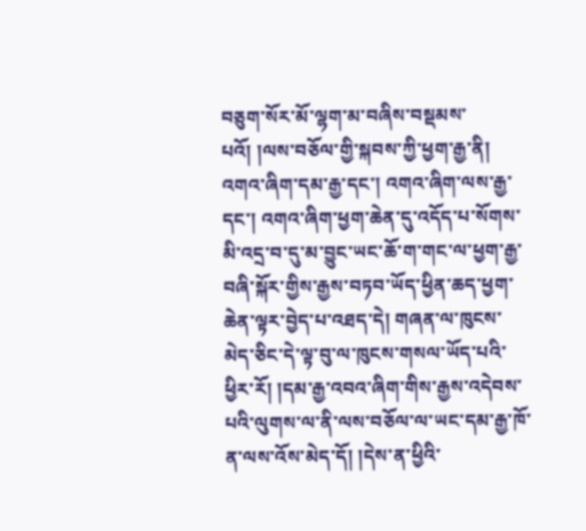བཅུག་སོར་མོ་ལྷག་མ་བཞིས་བསྡམས་པའོ། །ལས་བཅོལ་གྱི་སྐབས་ཀྱི་ཕྱག་རྒྱ་ནི། འགའ་ཞིག་དམ་རྒྱ་དང་། འགའ་ཞིག་ལས་རྒྱ་དང་། འགའ་ཞིག་ཕྱག་ཆེན་དུ་འདོད་པ་སོགས་མི་འདྲ་བ་དུ་མ་བྱུང་ཡང་ཆོ་ག་གང་ལ་ཕྱག་རྒྱ་བཞི་སྐོར་གྱིས་རྒྱས་བཏབ་ཡོད་ཕྱིན་ཆད་ཕྱག་ཆེན་ལྟར་བྱེད་པ་འཐད་དེ། གཞན་ལ་ཁུངས་མེད་ཅིང་དེ་ལྟ་བུ་ལ་ཁུངས་གསལ་ཡོད་པའི་ཕྱིར་རོ། །དམ་རྒྱ་འབའ་ཞིག་གིས་རྒྱས་འདེབས་པའི་ལུགས་ལ་ནི་ལས་བཅོལ་ལ་ཡང་དམ་རྒྱ་ཁོ་ན་ལས་འོས་མེད་དོ། །དེས་ན་ཕྱིའི་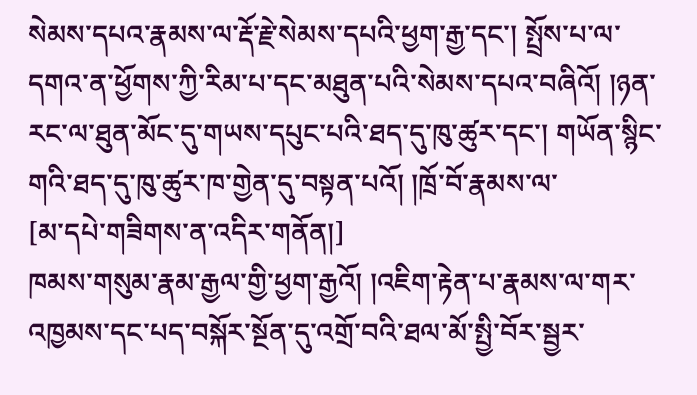སེམས་དཔའ་རྣམས་ལ་རྡོ་རྗེ་སེམས་དཔའི་ཕྱག་རྒྱ་དང་། སྤྲོས་པ་ལ་དགའ་ན་ཕྱོགས་ཀྱི་རིམ་པ་དང་མཐུན་པའི་སེམས་དཔའ་བཞིའོ། །ཉན་རང་ལ་ཐུན་མོང་དུ་གཡས་དཔུང་པའི་ཐད་དུ་ཁུ་ཚུར་དང་། གཡོན་སྙིང་གའི་ཐད་དུ་ཁུ་ཚུར་ཁ་གྱེན་དུ་བསྟན་པའོ། །ཁྲོ་བོ་རྣམས་ལ་
[མ་དཔེ་གཟིགས་ན་འདིར་གནོན།]
ཁམས་གསུམ་རྣམ་རྒྱལ་གྱི་ཕྱག་རྒྱའོ། །འཇིག་རྟེན་པ་རྣམས་ལ་གར་འཁྱམས་དང་པད་བསྐོར་སྔོན་དུ་འགྲོ་བའི་ཐལ་མོ་སྤྱི་བོར་སྦྱར་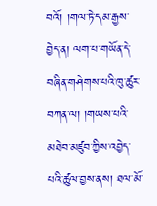བའོ། །གལ་ཏེ་དམ་རྒྱས་བྱེད་ན། ལག་པ་གཡོན་དེ་བཞིན་གཤེགས་པའི་ཁུ་ཚུར་བཀན་ལ། །གཡས་པའི་མཐེབ་མཛུབ་ཀྱིས་འབྱེད་པའི་ཚུལ་བྱས་ནས། ཐལ་མོ་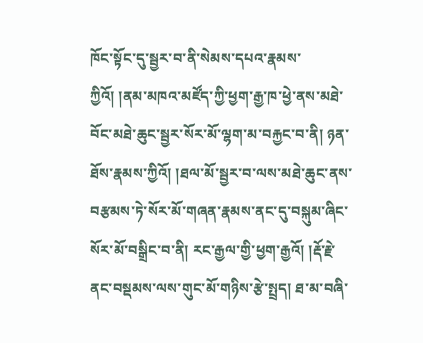ཁོང་སྟོང་དུ་སྦྱར་བ་ནི་སེམས་དཔའ་རྣམས་ཀྱིའོ། །ནམ་མཁའ་མཛོད་ཀྱི་ཕྱག་རྒྱ་ཁ་ཕྱེ་ནས་མཐེ་བོང་མཐེ་ཆུང་སྦྱར་སོར་མོ་ལྷག་མ་བརྐྱང་བ་ནི། ཉན་ཐོས་རྣམས་ཀྱིའོ། །ཐལ་མོ་སྦྱར་བ་ལས་མཐེ་ཆུང་ནས་བརྩམས་ཏེ་སོར་མོ་གཞན་རྣམས་ནང་དུ་བསྐུམ་ཞིང་སོར་མོ་བསྒྲིང་བ་ནི། རང་རྒྱལ་གྱི་ཕྱག་རྒྱའོ། །རྡོ་རྗེ་ནང་བསྡམས་ལས་གུང་མོ་གཉིས་རྩེ་སྤྲད། ཐ་མ་བཞི་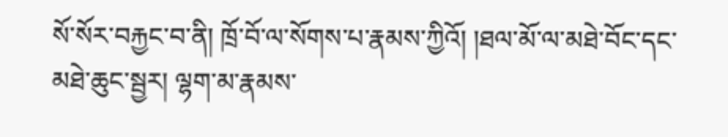སོ་སོར་བརྐྱང་བ་ནི། ཁྲོ་བོ་ལ་སོགས་པ་རྣམས་ཀྱིའོ། །ཐལ་མོ་ལ་མཐེ་བོང་དང་མཐེ་ཆུང་སྦྱར། ལྷག་མ་རྣམས་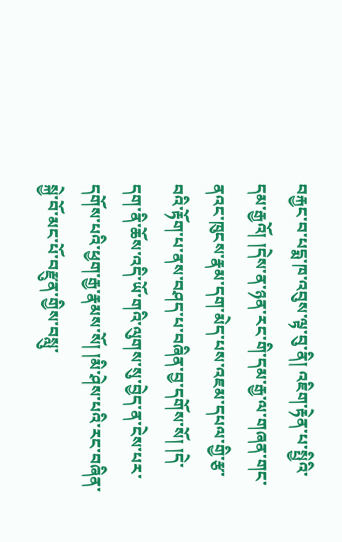བརྐྱང་བ་པདྨ་ཁ་འབུས་ལྟ་བུ་ནི། འཇིག་རྟེན་པ་སྤྱིའི་དམ་རྒྱའོ། །དེས་ན་ཉན་རང་གི་དམ་རྒྱ་ལ་གཞན་གང་ནའང་ཁུངས་རྣམ་དག་མེད་པས་འཇམ་དཔལ་གྱི་རྩ་བའི་རྟོག་པ་ནས་བཤད་པ་བཞིན་བྱ་དགོས་སོ། །དེ་དག་ནི་ཆོས་འདི་ཡོ་གའི་ལུགས་སུ་བྱེད་ན་ངེས་པར་དགོས་པའི་ཕྱག་རྒྱ་རྣམས་སོ། །མི་ཤེས་པའི་རང་བཞིན་སྐྱེ་བོ་མང་པོ་བརྫུན་གྱིས་བསླུ་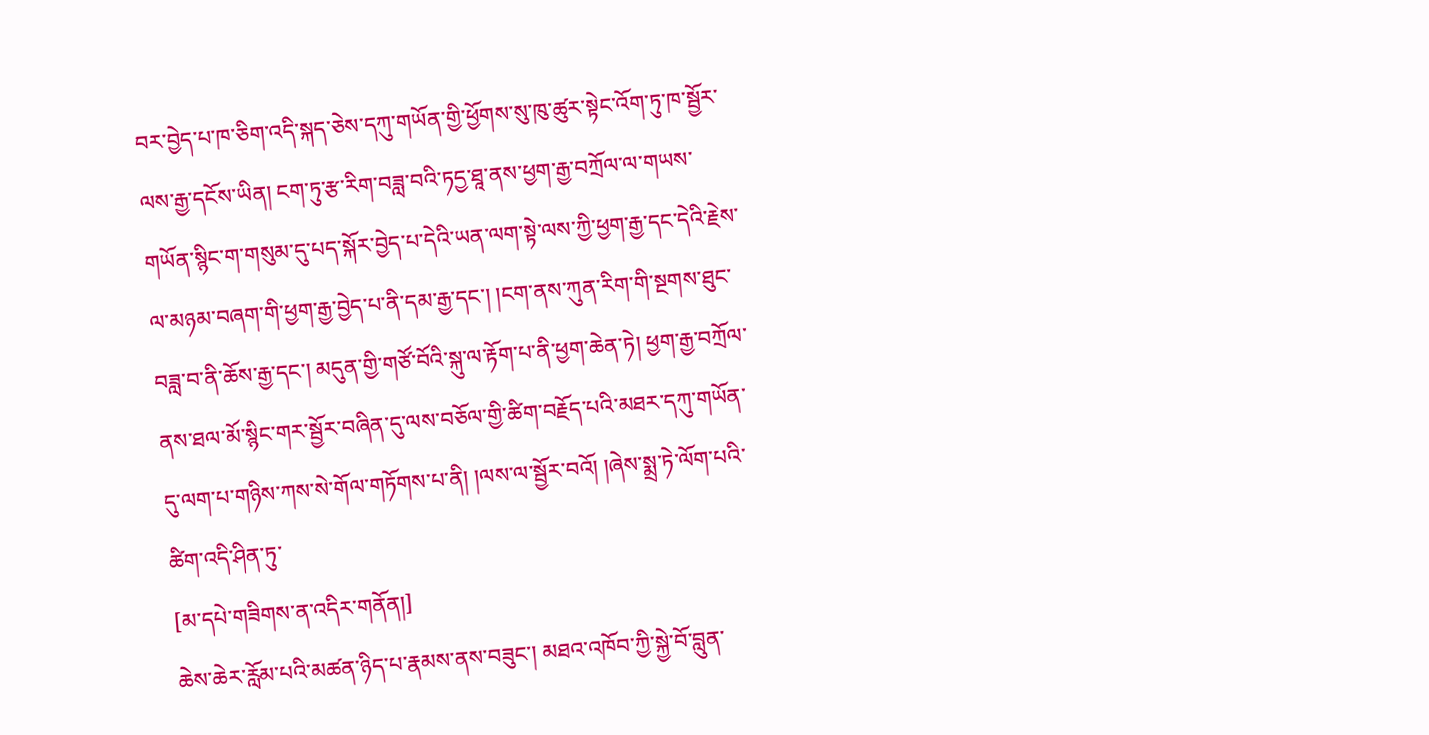བར་བྱེད་པ་ཁ་ཅིག་འདི་སྐད་ཅེས་དཀུ་གཡོན་གྱི་ཕྱོགས་སུ་ཁུ་ཚུར་སྟེང་འོག་ཏུ་ཁ་སྦྱོར་ལས་རྒྱ་དངོས་ཡིན། ངག་ཏུ་རྩ་རིག་བཟླ་བའི་ཏདྱ་ཐཱ་ནས་ཕྱག་རྒྱ་བཀྲོལ་ལ་གཡས་གཡོན་སྙིང་ག་གསུམ་དུ་པད་སྐོར་བྱེད་པ་དེའི་ཡན་ལག་སྟེ་ལས་ཀྱི་ཕྱག་རྒྱ་དང་དེའི་རྗེས་ལ་མཉམ་བཞག་གི་ཕྱག་རྒྱ་བྱེད་པ་ནི་དམ་རྒྱ་དང་། །ངག་ནས་ཀུན་རིག་གི་སྔགས་ཐུང་བཟླ་བ་ནི་ཆོས་རྒྱ་དང་། མདུན་གྱི་གཙོ་བོའི་སྐུ་ལ་རྟོག་པ་ནི་ཕྱག་ཆེན་ཏེ། ཕྱག་རྒྱ་བཀྲོལ་ནས་ཐལ་མོ་སྙིང་གར་སྦྱོར་བཞིན་དུ་ལས་བཅོལ་གྱི་ཚིག་བརྗོད་པའི་མཐར་དཀུ་གཡོན་དུ་ལག་པ་གཉིས་ཀས་སེ་གོལ་གཏོགས་པ་ནི། །ལས་ལ་སྦྱོར་བའོ། །ཞེས་སྨྲ་ཏེ་ལོག་པའི་ཚིག་འདི་ཤིན་ཏུ་
[མ་དཔེ་གཟིགས་ན་འདིར་གནོན།]
ཆེས་ཆེར་རློམ་པའི་མཚན་ཉིད་པ་རྣམས་ནས་བཟུང་། མཐའ་འཁོབ་ཀྱི་སྐྱེ་བོ་བླུན་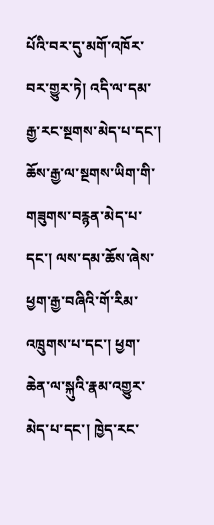པོའི་བར་དུ་མགོ་འཁོར་བར་གྱུར་ཏེ། འདི་ལ་དམ་རྒྱ་རང་སྔགས་མེད་པ་དང་། ཆོས་རྒྱ་ལ་སྔགས་ཡིག་གི་གཟུགས་བརྙན་མེད་པ་དང་། ལས་དམ་ཆོས་ཞེས་ཕྱག་རྒྱ་བཞིའི་གོ་རིམ་འཁྲུགས་པ་དང་། ཕྱག་ཆེན་ལ་སྐུའི་རྣམ་འགྱུར་མེད་པ་དང་། ཁྱེད་རང་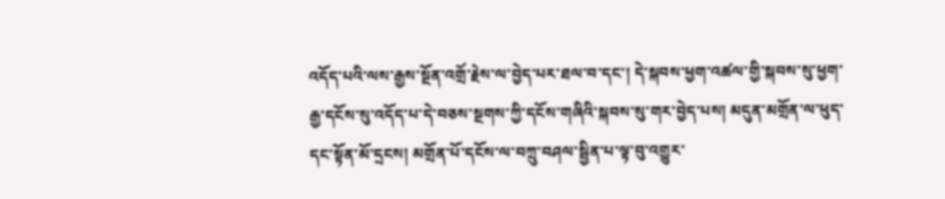འདོད་པའི་ལས་རྒྱས་སྔོན་འགྲོ་རྗེས་ལ་བྱེད་པར་ཐལ་བ་དང་། དེ་སྐབས་ཕྱག་འཚལ་གྱི་སྐབས་སུ་ཕྱག་རྒྱ་དངོས་སུ་འདོད་པ་དེ་བཅས་སྔགས་ཀྱི་དངོས་གཞིའི་སྐབས་སུ་གར་བྱེད་པས། མདུན་མགྲོན་ལ་ཕུད་དང་སྟོན་མོ་དྲངས། མགྲོན་པོ་དངོས་ལ་བཀྲུ་བཤལ་སྦྱིན་པ་ལྟ་བུ་འགྱུར་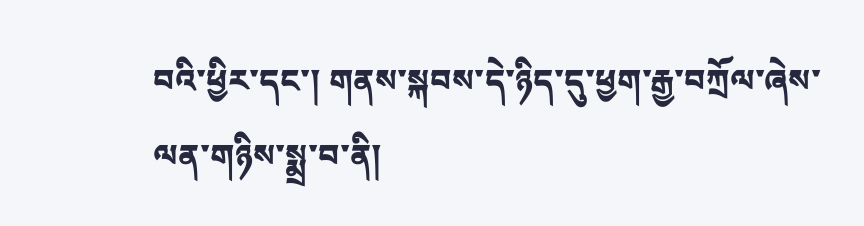བའི་ཕྱིར་དང་། གནས་སྐབས་དེ་ཉིད་དུ་ཕྱག་རྒྱ་བཀྲོལ་ཞེས་ལན་གཉིས་སྨྲ་བ་ནི།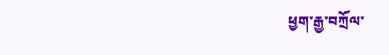ཕྱག་རྒྱ་བཀྲོལ་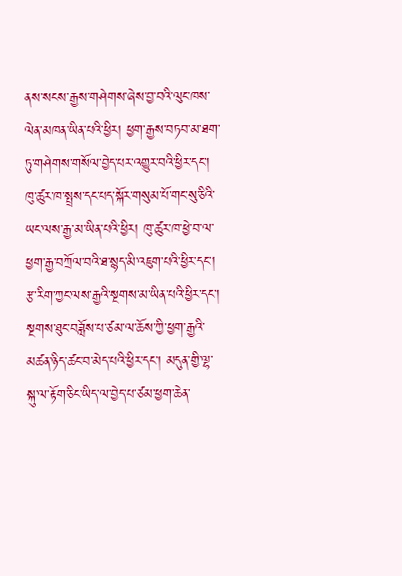ནས་སངས་རྒྱས་གཤེགས་ཞེས་བྱ་བའི་ལུང་ཁས་ལེན་མཁན་ཡིན་པའི་ཕྱིར། ཕྱག་རྒྱས་བཏབ་མ་ཐག་ཏུ་གཤེགས་གསོལ་བྱེད་པར་འགྱུར་བའི་ཕྱིར་དང་། ཁུ་ཚུར་ཁ་སྤྲས་དང་པད་སྐོར་གསུམ་པོ་གང་སུ་ཅིའི་ཡང་ལས་རྒྱ་མ་ཡིན་པའི་ཕྱིར། ཁུ་ཚུར་ཁ་ཕྱེ་བ་ལ་ཕྱག་རྒྱ་བཀྲོལ་བའི་ཐ་སྙད་མི་འཇུག་པའི་ཕྱིར་དང་། རྩ་རིག་ཀྱང་ལས་རྒྱའི་སྔགས་མ་ཡིན་པའི་ཕྱིར་དང་། སྔགས་ཐུང་བཟློས་པ་ཙམ་ལ་ཆོས་ཀྱི་ཕྱག་རྒྱའི་མཚན་ཉིད་ཚང་བ་མེད་པའི་ཕྱིར་དང་། མདུན་གྱི་ལྷ་སྐུ་ལ་རྟོག་ཅིང་ཡིད་ལ་བྱེད་པ་ཙམ་ཕྱག་ཆེན་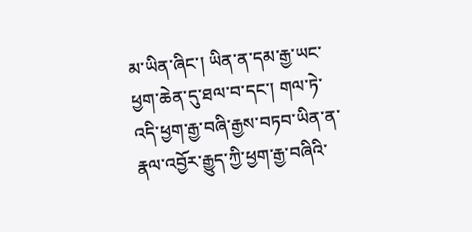མ་ཡིན་ཞིང་། ཡིན་ན་དམ་རྒྱ་ཡང་ཕྱག་ཆེན་དུ་ཐལ་བ་དང་། གལ་ཏེ་འདི་ཕྱག་རྒྱ་བཞི་རྒྱས་བཏབ་ཡིན་ན་རྣལ་འབྱོར་རྒྱུད་ཀྱི་ཕྱག་རྒྱ་བཞིའི་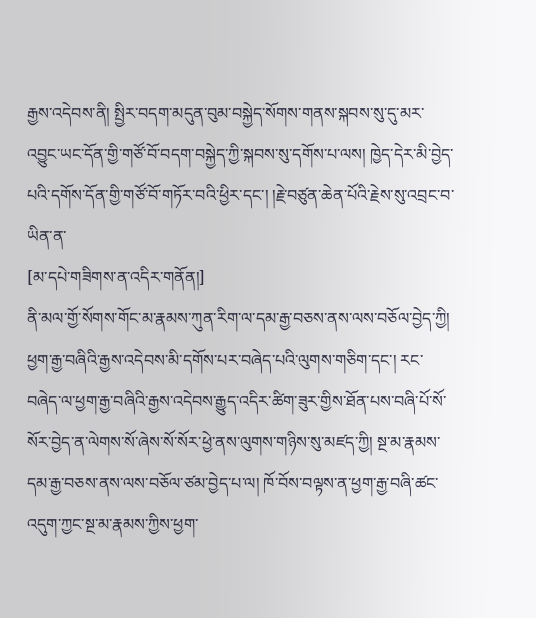རྒྱས་འདེབས་ནི། སྤྱིར་བདག་མདུན་བུམ་བསྐྱེད་སོགས་གནས་སྐབས་སུ་དུ་མར་འབྱུང་ཡང་དོན་གྱི་གཙོ་བོ་བདག་བསྐྱེད་ཀྱི་སྐབས་སུ་དགོས་པ་ལས། ཁྱེད་དེར་མི་བྱེད་པའི་དགོས་དོན་གྱི་གཙོ་བོ་གཏོར་བའི་ཕྱིར་དང་། །རྗེ་བཙུན་ཆེན་པོའི་རྗེས་སུ་འབྲང་བ་ཡིན་ན་
[མ་དཔེ་གཟིགས་ན་འདིར་གནོན།]
ནི་མལ་གྱོ་སོགས་གོང་མ་རྣམས་ཀུན་རིག་ལ་དམ་རྒྱ་བཅས་ནས་ལས་བཅོལ་བྱེད་ཀྱི། ཕྱག་རྒྱ་བཞིའི་རྒྱས་འདེབས་མི་དགོས་པར་བཞེད་པའི་ལུགས་གཅིག་དང་། རང་བཞེད་ལ་ཕྱག་རྒྱ་བཞིའི་རྒྱས་འདེབས་རྒྱུད་འདིར་ཚིག་ཟུར་གྱིས་ཐོན་པས་བཞི་པོ་སོ་སོར་བྱེད་ན་ལེགས་སོ་ཞེས་སོ་སོར་ཕྱེ་ནས་ལུགས་གཉིས་སུ་མཛད་ཀྱི། སྔ་མ་རྣམས་དམ་རྒྱ་བཅས་ནས་ལས་བཅོལ་ཙམ་བྱེད་པ་ལ། ཁོ་བོས་བལྟས་ན་ཕྱག་རྒྱ་བཞི་ཚང་འདུག་ཀྱང་སྔ་མ་རྣམས་ཀྱིས་ཕྱག་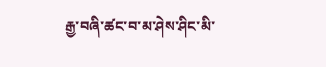རྒྱ་བཞི་ཚང་བ་མ་ཤེས་ཤིང་མི་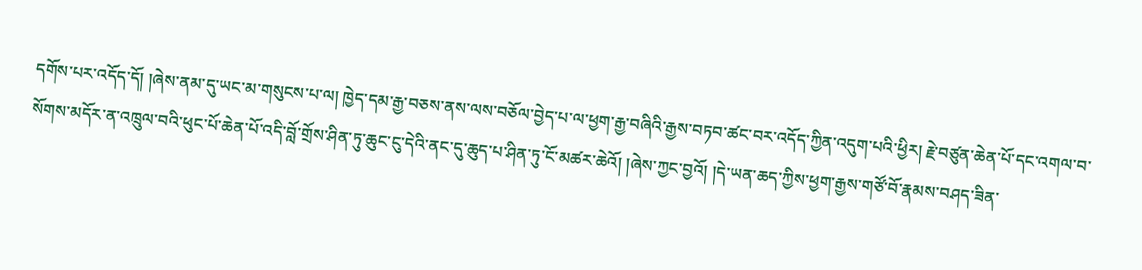དགོས་པར་འདོད་དོ། །ཞེས་ནམ་དུ་ཡང་མ་གསུངས་པ་ལ། ཁྱེད་དམ་རྒྱ་བཅས་ནས་ལས་བཅོལ་བྱེད་པ་ལ་ཕྱག་རྒྱ་བཞིའི་རྒྱས་བཏབ་ཚང་བར་འདོད་ཀྱིན་འདུག་པའི་ཕྱིར། རྗེ་བཙུན་ཆེན་པོ་དང་འགལ་བ་སོགས་མདོར་ན་འཁྲུལ་བའི་ཕུང་པོ་ཆེན་པོ་འདི་བློ་གྲོས་ཤིན་ཏུ་ཆུང་ངུ་དེའི་ནང་དུ་ཆུད་པ་ཤིན་ཏུ་ངོ་མཚར་ཆེའོ། །ཞེས་ཀྱང་བྱའོ། །དེ་ཡན་ཆད་ཀྱིས་ཕྱག་རྒྱས་གཙོ་བོ་རྣམས་བཤད་ཟིན་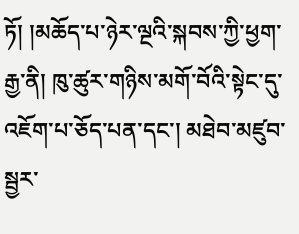ཏོ། །མཆོད་པ་ཉེར་ལྔའི་སྐབས་ཀྱི་ཕྱག་རྒྱ་ནི། ཁུ་ཚུར་གཉིས་མགོ་བོའི་སྟེང་དུ་འཇོག་པ་ཅོད་པན་དང་། མཐེབ་མཛུབ་སྦྱར་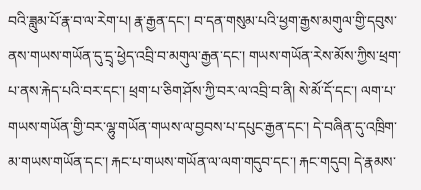བའི་ཟླུམ་པོ་རྣ་བ་ལ་རེག་པ། རྣ་རྒྱན་དང་། བ་དན་གསུམ་པའི་ཕྱག་རྒྱས་མགུལ་གྱི་དབུས་ནས་གཡས་གཡོན་དུ་དྲྭ་ཕྱེད་འབྲི་བ་མགུལ་རྒྱན་དང་། གཡས་གཡོན་རེས་མོས་ཀྱིས་ཕྲག་པ་ནས་རྐེད་པའི་བར་དང་། ཕྲག་པ་ཅིག་ཤོས་ཀྱི་བར་ལ་འབྲི་བ་ནི། སེ་མོ་དོ་དང་། ལག་པ་གཡས་གཡོན་གྱི་བར་ལྷུ་གཡོན་གཡས་ལ་བྱབས་པ་དཔུང་རྒྱན་དང་། དེ་བཞིན་དུ་འཁྲིག་མ་གཡས་གཡོན་དང་། རྐང་པ་གཡས་གཡོན་ལ་ལག་གདུབ་དང་། རྐང་གདུབ། དེ་རྣམས་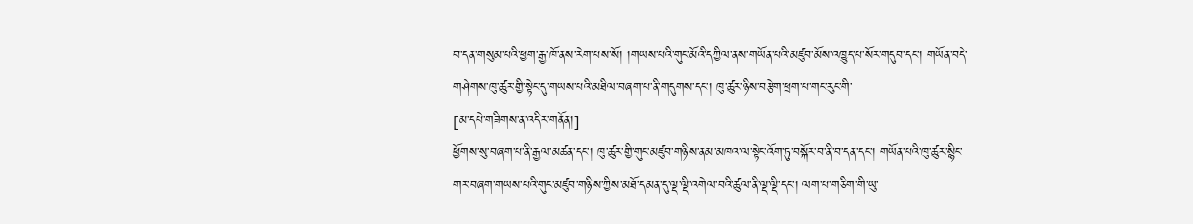བ་དན་གསུམ་པའི་ཕྱག་རྒྱ་ཁོ་ནས་རེག་པས་སོ། །གཡས་པའི་གུང་མོའི་དཀྱིལ་ནས་གཡོན་པའི་མཛུབ་མོས་འཁྱུད་པ་སོར་གདུབ་དང་། གཡོན་བདེ་གཤེགས་ཁུ་ཚུར་གྱི་སྟེང་དུ་གཡས་པའི་མཐིལ་བཞག་པ་ནི་གདུགས་དང་། ཁུ་ཚུར་ཉིས་བརྩེག་ཕྲག་པ་གང་རུང་གི་
[མ་དཔེ་གཟིགས་ན་འདིར་གནོན།]
ཕྱོགས་སུ་བཞག་པ་ནི་རྒྱལ་མཚན་དང་། ཁུ་ཚུར་གྱི་གུང་མཛུབ་གཉིས་ནམ་མཁའ་ལ་སྟེང་འོག་ཏུ་བསྐོར་བ་ནི་བ་དན་དང་། གཡོན་པའི་ཁུ་ཚུར་སྙིང་གར་བཞག་གཡས་པའི་གུང་མཛུབ་གཉིས་ཀྱིས་མཐོ་དམན་དུ་ལྡ་ལྡི་འགེལ་བའི་ཚུལ་ནི་ལྡ་ལྡི་དང་། ལག་པ་གཅིག་གི་ཡུ་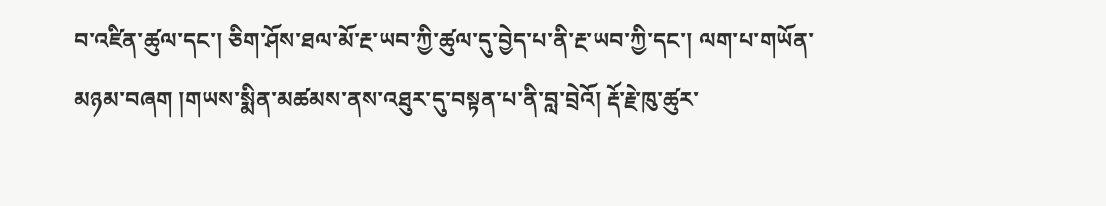བ་འཛིན་ཚུལ་དང་། ཅིག་ཤོས་ཐལ་མོ་རྔ་ཡབ་ཀྱི་ཚུལ་དུ་བྱེད་པ་ནི་རྔ་ཡབ་ཀྱི་དང་། ལག་པ་གཡོན་མཉམ་བཞག །གཡས་སྨིན་མཚམས་ནས་འཐུར་དུ་བསྟན་པ་ནི་བླ་བྲེའོ། རྡོ་རྗེ་ཁུ་ཚུར་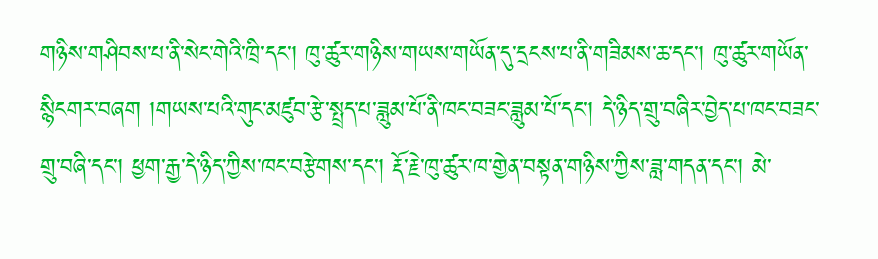གཉིས་གཤིབས་པ་ནི་སེང་གེའི་ཁྲི་དང་། ཁུ་ཚུར་གཉིས་གཡས་གཡོན་དུ་དྲངས་པ་ནི་གཟིམས་ཆ་དང་། ཁུ་ཚུར་གཡོན་སྙིངགར་བཞག །གཡས་པའི་གུང་མཛུབ་རྩེ་སྤྲད་པ་ཟླུམ་པོ་ནི་ཁང་བཟང་ཟླུམ་པོ་དང་། དེ་ཉིད་གྲུ་བཞིར་བྱེད་པ་ཁང་བཟང་གྲུ་བཞི་དང་། ཕྱག་རྒྱ་དེ་ཉིད་ཀྱིས་ཁང་བརྩེགས་དང་། རྡོ་རྗེ་ཁུ་ཚུར་ཁ་གྱེན་བསྟན་གཉིས་ཀྱིས་ཟླ་གདན་དང་། མེ་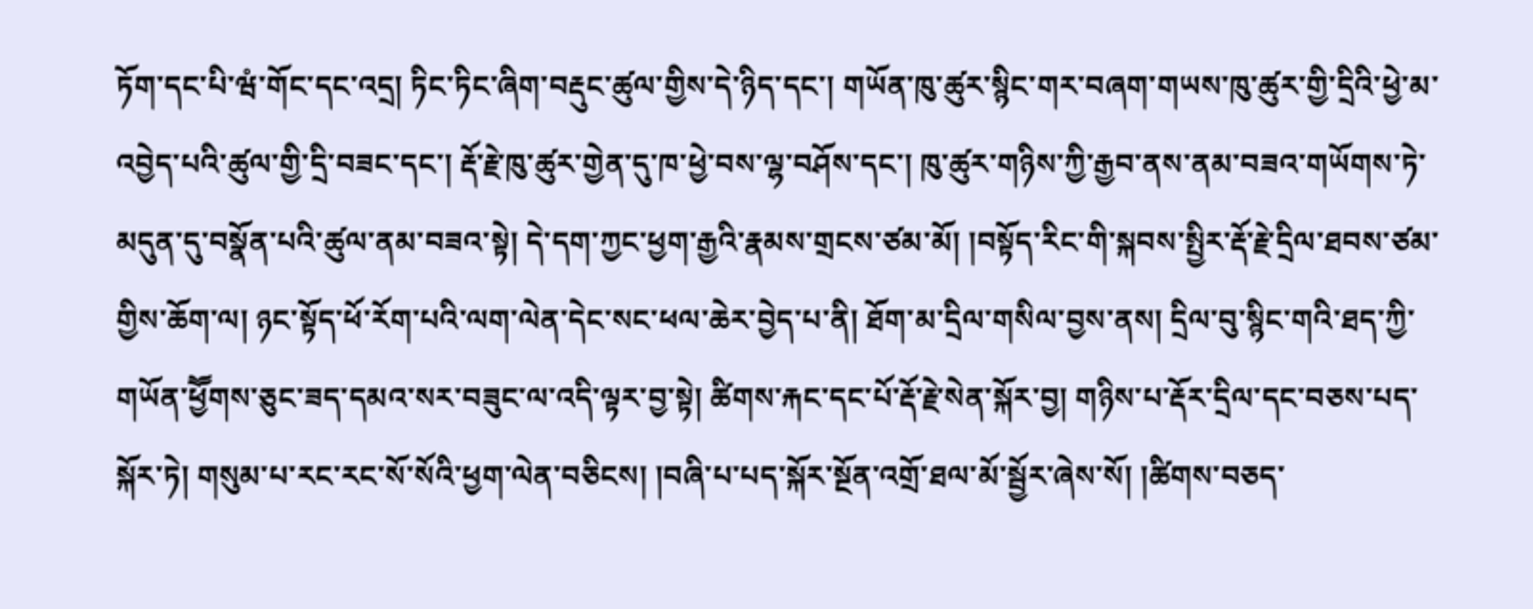ཏོག་དང་པི་ཝཾ་གོང་དང་འདྲ། ཏིང་ཏིང་ཞིག་བརྡུང་ཚུལ་གྱིས་དེ་ཉིད་དང་། གཡོན་ཁུ་ཚུར་སྙིང་གར་བཞག་གཡས་ཁུ་ཚུར་གྱི་དྲིའི་ཕྱེ་མ་འབྱེད་པའི་ཚུལ་གྱི་དྲི་བཟང་དང་། རྡོ་རྗེ་ཁུ་ཚུར་གྱེན་དུ་ཁ་ཕྱེ་བས་ལྷ་བཤོས་དང་། ཁུ་ཚུར་གཉིས་ཀྱི་རྒྱབ་ནས་ནམ་བཟའ་གཡོགས་ཏེ་མདུན་དུ་བསྣོན་པའི་ཚུལ་ནམ་བཟའ་སྟེ། དེ་དག་ཀྱང་ཕྱག་རྒྱའི་རྣམས་གྲངས་ཙམ་མོ། །བསྟོད་རིང་གི་སྐབས་སྤྱིར་རྡོ་རྗེ་དྲིལ་ཐབས་ཙམ་གྱིས་ཆོག་ལ། ཉང་སྟོད་ཕོ་རོག་པའི་ལག་ལེན་དེང་སང་ཕལ་ཆེར་བྱེད་པ་ནི། ཐོག་མ་དྲིལ་གསིལ་བྱས་ནས། དྲིལ་བུ་སྙིང་གའི་ཐད་ཀྱི་གཡོན་ཕྱཽགས་ཅུང་ཟད་དམའ་སར་བཟུང་ལ་འདི་ལྟར་བྱ་སྟེ། ཚིགས་རྐང་དང་པོ་རྡོ་རྗེ་སེན་སྐོར་བྱ། གཉིས་པ་རྡོར་དྲིལ་དང་བཅས་པད་སྐོར་ཏེ། གསུམ་པ་རང་རང་སོ་སོའི་ཕྱག་ལེན་བཅིངས། །བཞི་པ་པད་སྐོར་སྔོན་འགྲོ་ཐལ་མོ་སྦྱོར་ཞེས་སོ། །ཚིགས་བཅད་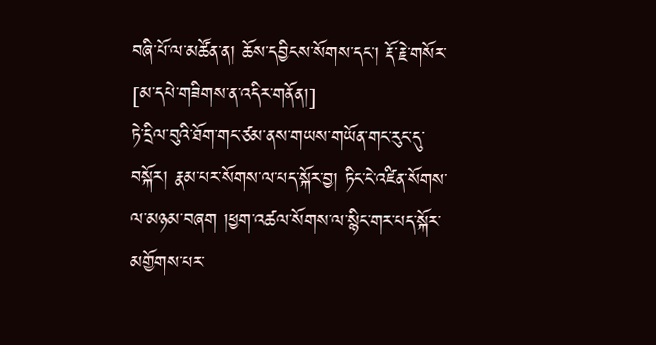བཞི་པོ་ལ་མཚོན་ན། ཆོས་དབྱིངས་སོགས་དང་། རྡོ་རྗེ་གསོར་
[མ་དཔེ་གཟིགས་ན་འདིར་གནོན།]
ཏེ་དྲིལ་བུའི་ཐོག་གང་ཙམ་ནས་གཡས་གཡོན་གང་རུང་དུ་བསྐོར། རྣམ་པར་སོགས་ལ་པད་སྐོར་བྱ། ཏིང་ངེ་འཛིན་སོགས་ལ་མཉམ་བཞག །ཕྱག་འཚལ་སོགས་ལ་སྙིང་གར་པད་སྐོར་མགྱོགས་པར་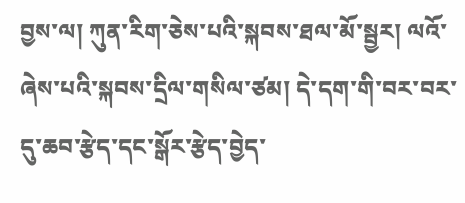བྱས་ལ། ཀུན་རིག་ཅེས་པའི་སྐབས་ཐལ་མོ་སྦྱར། ལའོ་ཞེས་པའི་སྐབས་དྲིལ་གསིལ་ཙམ། དེ་དག་གི་བར་བར་དུ་ཆབ་རྩེད་དང་སྒོར་རྩེད་བྱེད་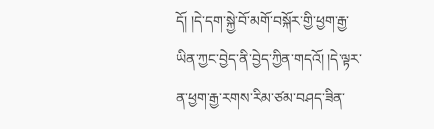དོ། །དེ་དག་སྐྱེ་བོ་མགོ་བསྐོར་གྱི་ཕྱག་རྒྱ་ཡིན་ཀྱང་བྱེད་ནི་བྱེད་ཀྱིན་གདའོ། །དེ་ལྟར་ན་ཕྱག་རྒྱ་རགས་རིམ་ཙམ་བཤད་ཟིན་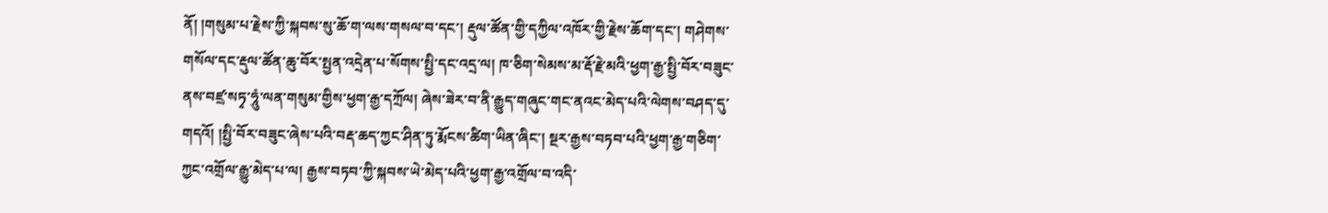ནོ། །གསུམ་པ་རྗེས་ཀྱི་སྐབས་སུ་ཆོ་ག་ལས་གསལ་བ་དང་། རྡུལ་ཚོན་གྱི་དཀྱིལ་འཁོར་གྱི་རྗེས་ཆོག་དང་། གཤེགས་གསོལ་དང་རྡུལ་ཚོན་ཆུ་བོར་སྤྱན་འདྲེན་པ་སོགས་སྤྱི་དང་འདྲ་ལ། ཁ་ཅིག་སེམས་མ་རྡོ་རྗེ་མའི་ཕྱག་རྒྱ་སྤྱི་བོར་བཟུང་ནས་བཛྲ་སཏྭ་ཧཱུཾ་ལན་གསུམ་གྱིས་ཕྱག་རྒྱ་དཀྲོལ། ཞེས་ཟེར་བ་ནི་རྒྱུད་གཞུང་གང་ནའང་མེད་པའི་ལེགས་བཤད་དུ་གདའོ། །སྤྱི་བོར་བཟུང་ཞེས་པའི་བརྡ་ཆད་ཀྱང་ཤིན་ཏུ་རྨོངས་ཚིག་ཡིན་ཞིང་། སྔར་རྒྱས་བཏབ་པའི་ཕྱག་རྒྱ་གཅིག་ཀྱང་འགྲོལ་རྒྱུ་མེད་པ་ལ། རྒྱས་བཏབ་ཀྱི་སྐབས་ཡེ་མེད་པའི་ཕྱག་རྒྱ་འགྲོལ་བ་འདི་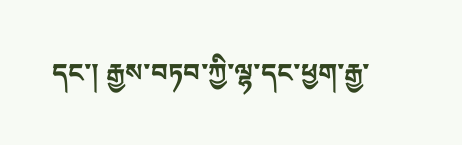དང་། རྒྱས་བཏབ་ཀྱི་ལྷ་དང་ཕྱག་རྒྱ་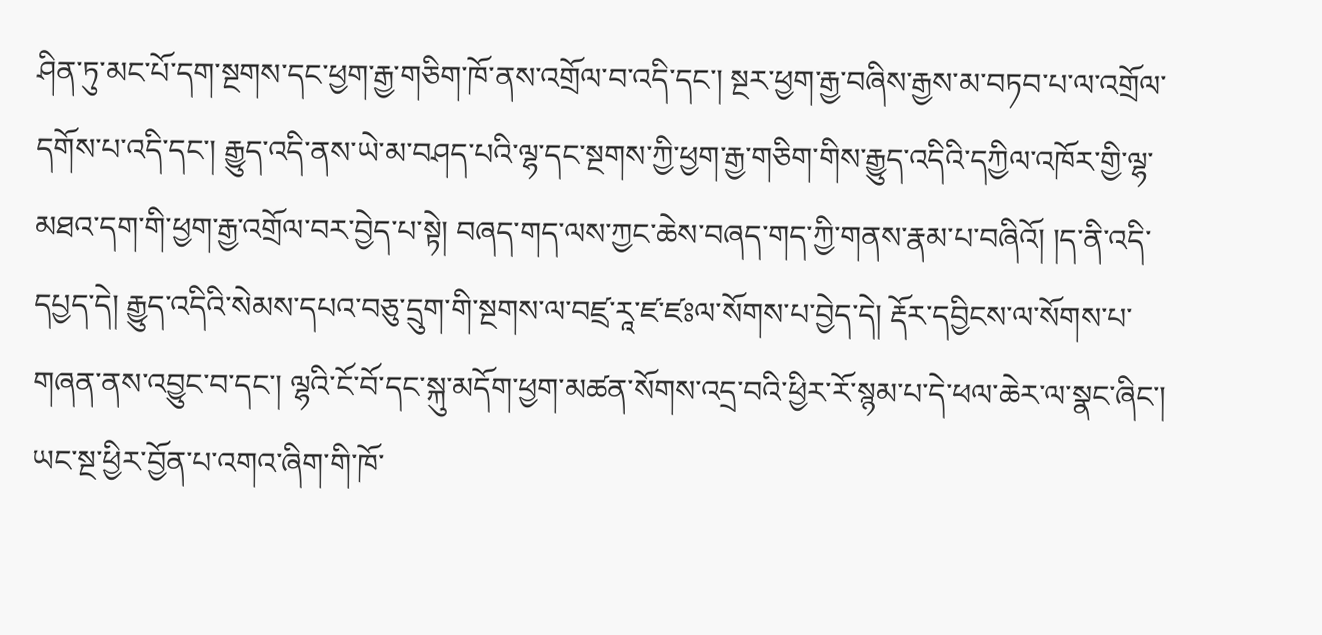ཤིན་ཏུ་མང་པོ་དག་སྔགས་དང་ཕྱག་རྒྱ་གཅིག་ཁོ་ནས་འགྲོལ་བ་འདི་དང་། སྔར་ཕྱག་རྒྱ་བཞིས་རྒྱས་མ་བཏབ་པ་ལ་འགྲོལ་དགོས་པ་འདི་དང་། རྒྱུད་འདི་ནས་ཡེ་མ་བཤད་པའི་ལྷ་དང་སྔགས་ཀྱི་ཕྱག་རྒྱ་གཅིག་གིས་རྒྱུད་འདིའི་དཀྱིལ་འཁོར་གྱི་ལྷ་མཐའ་དག་གི་ཕྱག་རྒྱ་འགྲོལ་བར་བྱེད་པ་སྟེ། བཞད་གད་ལས་ཀྱང་ཆེས་བཞད་གད་ཀྱི་གནས་རྣམ་པ་བཞིའོ། །ད་ནི་འདི་དཔྱད་དེ། རྒྱུད་འདིའི་སེམས་དཔའ་བཅུ་དྲུག་གི་སྔགས་ལ་བཛྲ་རཱ་ཛ་ཛཿལ་སོགས་པ་བྱེད་དེ། རྡོར་དབྱིངས་ལ་སོགས་པ་གཞན་ནས་འབྱུང་བ་དང་། ལྷའི་ངོ་བོ་དང་སྐུ་མདོག་ཕྱག་མཚན་སོགས་འདྲ་བའི་ཕྱིར་རོ་སྙམ་པ་དེ་ཕལ་ཆེར་ལ་སྣང་ཞིང་། ཡང་སྔ་ཕྱིར་བྱོན་པ་འགའ་ཞིག་གི་ཁོ་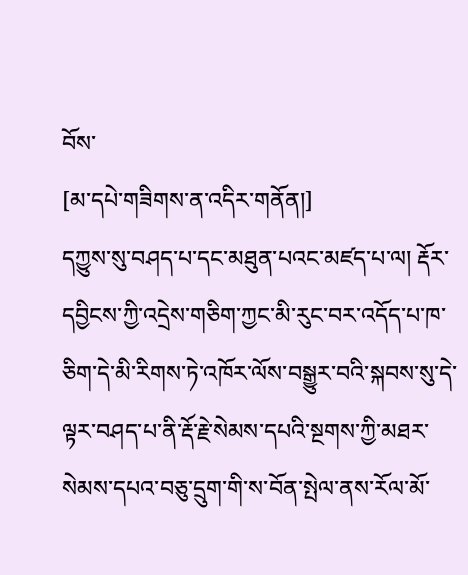བོས་
[མ་དཔེ་གཟིགས་ན་འདིར་གནོན།]
དཀྱུས་སུ་བཤད་པ་དང་མཐུན་པའང་མཛད་པ་ལ། རྡོར་དབྱིངས་ཀྱི་འདྲེས་གཅིག་ཀྱང་མི་རུང་བར་འདོད་པ་ཁ་ཅིག་དེ་མི་རིགས་ཏེ་འཁོར་ལོས་བསྒྱུར་བའི་སྐབས་སུ་དེ་ལྟར་བཤད་པ་ནི་རྡོ་རྗེ་སེམས་དཔའི་སྔགས་ཀྱི་མཐར་སེམས་དཔའ་བཅུ་དྲུག་གི་ས་བོན་སྤེལ་ནས་རོལ་མོ་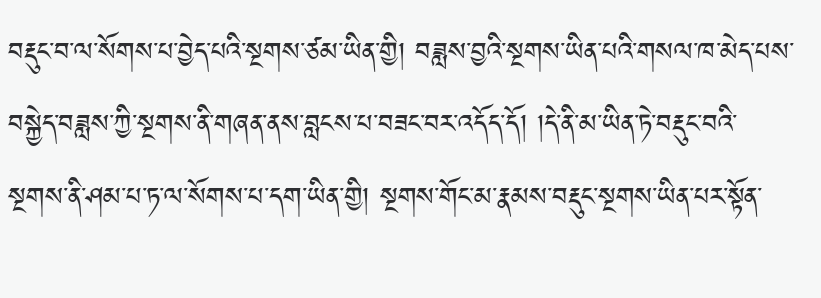བརྡུང་བ་ལ་སོགས་པ་བྱེད་པའི་སྔགས་ཙམ་ཡིན་གྱི། བཟླས་བྱའི་སྔགས་ཡིན་པའི་གསལ་ཁ་མེད་པས་བསྐྱེད་བཟླས་ཀྱི་སྔགས་ནི་གཞན་ནས་བླངས་པ་བཟང་བར་འདོད་དོ། །དེ་ནི་མ་ཡིན་ཏེ་བརྡུང་བའི་སྔགས་ནི་ཤམ་པ་ཏ་ལ་སོགས་པ་དག་ཡིན་གྱི། སྔགས་གོང་མ་རྣམས་བརྡུང་སྔགས་ཡིན་པར་སྟོན་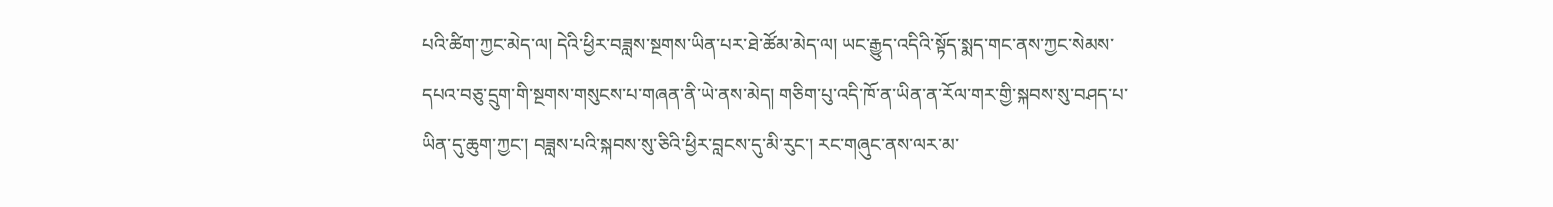པའི་ཚིག་ཀྱང་མེད་ལ། དེའི་ཕྱིར་བཟླས་སྔགས་ཡིན་པར་ཐེ་ཚོམ་མེད་ལ། ཡང་རྒྱུད་འདིའི་སྟོད་སྨད་གང་ནས་ཀྱང་སེམས་དཔའ་བཅུ་དྲུག་གི་སྔགས་གསུངས་པ་གཞན་ནི་ཡེ་ནས་མེད། གཅིག་པུ་འདི་ཁོ་ན་ཡིན་ན་རོལ་གར་གྱི་སྐབས་སུ་བཤད་པ་ཡིན་དུ་ཆུག་ཀྱང་། བཟླས་པའི་སྐབས་སུ་ཅིའི་ཕྱིར་བླངས་དུ་མི་རུང་། རང་གཞུང་ནས་ལར་མ་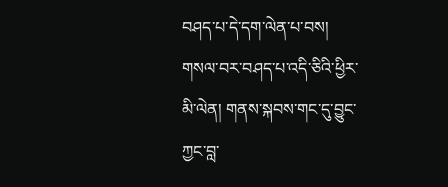བཤད་པ་དེ་དག་ལེན་པ་བས། གསལ་བར་བཤད་པ་འདི་ཅིའི་ཕྱིར་མི་ལེན། གནས་སྐབས་གང་དུ་བྱུང་ཀྱང་བླ་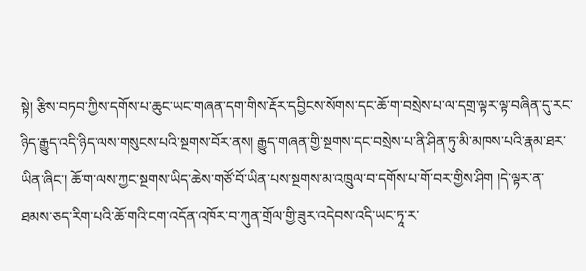སྟེ། རྩིས་བཏབ་ཀྱིས་དགོས་པ་ཆུང་ཡང་གཞན་དག་གིས་རྡོར་དབྱིངས་སོགས་དང་ཆོ་ག་བསྲེས་པ་ལ་དགྲ་ལྟར་ལྟ་བཞིན་དུ་རང་ཉིད་རྒྱུད་འདི་ཉིད་ལས་གསུངས་པའི་སྔགས་བོར་ནས། རྒྱུད་གཞན་གྱི་སྔགས་དང་བསྲེས་པ་ནི་ཤིན་ཏུ་མི་མཁས་པའི་རྣམ་ཐར་ཡིན་ཞིང་། ཆོ་ག་ལས་ཀྱང་སྔགས་ཡིད་ཆེས་གཙོ་བོ་ཡིན་པས་སྔགས་མ་འཁྲུལ་བ་དགོས་པ་གོ་བར་གྱིས་ཤིག །དེ་ལྟར་ན་ཐམས་ཅད་རིག་པའི་ཆོ་གའི་ངག་འདོན་འཁོར་བ་ཀུན་གྲོལ་གྱི་ཟུར་འདེབས་འདི་ཡང་ཏཱ་ར་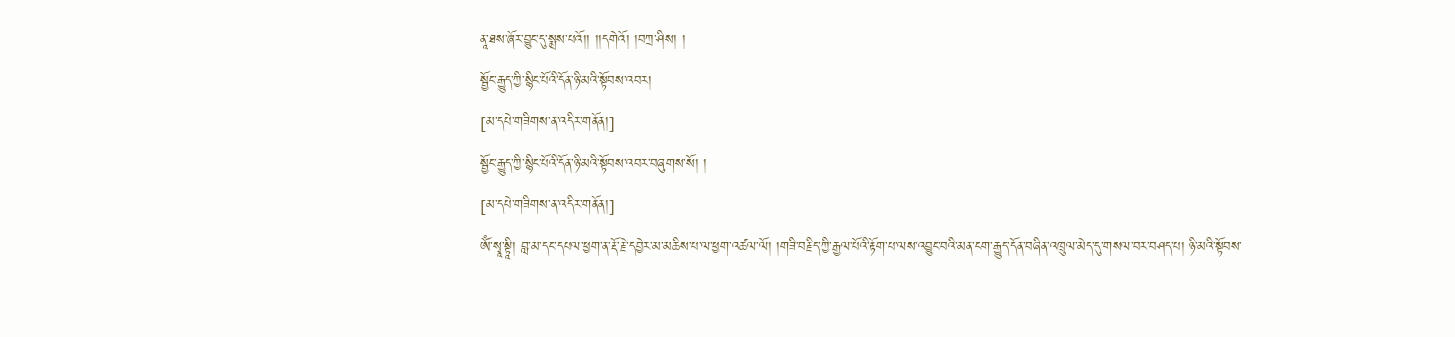ནཱ་ཐས་ཞོར་བྱུང་དུ་སྨྲས་པའོ།། །།དགེའོ། །བཀྲ་ཤིས། །
སྦྱོང་རྒྱུད་ཀྱི་སྙིང་པོའི་དོན་ཉི་མའི་སྟོབས་འབར།
[མ་དཔེ་གཟིགས་ན་འདིར་གནོན།]
སྦྱོང་རྒྱུད་ཀྱི་སྙིང་པོའི་དོན་ཉི་མའི་སྟོབས་འབར་བཞུགས་སོ། །
[མ་དཔེ་གཟིགས་ན་འདིར་གནོན།]
ཨོཾ་སྭཱ་སྟཱི། བླ་མ་དང་དཔལ་ཕྱག་ན་རྡོ་རྗེ་དབྱེར་མ་མཆིས་པ་ལ་ཕྱག་འཚལ་ལོ། །གཟི་བརྗིད་ཀྱི་རྒྱལ་པོའི་རྟོག་པ་ལས་འབྱུང་བའི་མན་ངག་རྒྱུད་དོན་བཞིན་འཁྲུལ་མེད་དུ་གསལ་བར་བཤད་པ། ཉི་མའི་སྟོབས་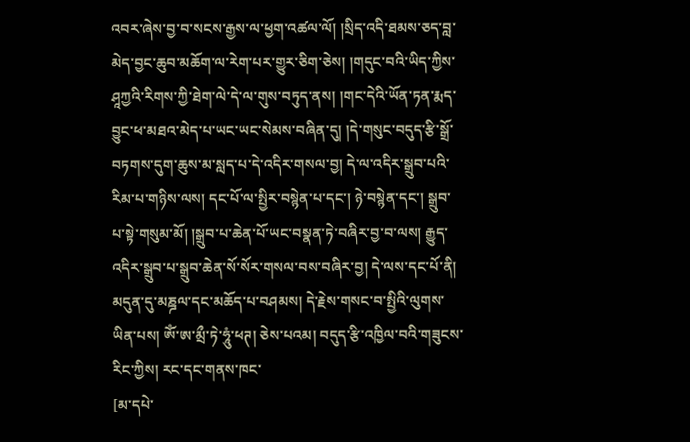འབར་ཞེས་བྱ་བ་སངས་རྒྱས་ལ་ཕྱག་འཚལ་ལོ། །སྲིད་འདི་ཐམས་ཅད་བླ་མེད་བྱང་ཆུབ་མཆོག་ལ་རེག་པར་གྱུར་ཅིག་ཅེས། །གདུང་བའི་ཡིད་ཀྱིས་ཤཱཀྱའི་རིགས་ཀྱི་ཐེག་ལེ་དེ་ལ་གུས་བཏུད་ནས། །གང་དེའི་ཡོན་ཏན་རྨད་བྱུང་ཕ་མཐའ་མེད་པ་ཡང་ཡང་སེམས་བཞིན་དུ། །དེ་གསུང་བདུད་རྩི་སྒྲོ་བཏགས་དུག་ཆུས་མ་སླད་པ་དེ་འདིར་གསལ་བྱ། དེ་ལ་འདིར་སྒྲུབ་པའི་རིམ་པ་གཉིས་ལས། དང་པོ་ལ་སྤྱིར་བསྙེན་པ་དང་། ཉེ་བསྙེན་དང་། སྒྲུབ་པ་སྟེ་གསུམ་མོ། །སྒྲུབ་པ་ཆེན་པོ་ཡང་བསྣན་ཏེ་བཞིར་བྱ་བ་ལས། རྒྱུད་འདིར་སྒྲུབ་པ་སྒྲུབ་ཆེན་སོ་སོར་གསལ་བས་བཞིར་བྱ། དེ་ལས་དང་པོ་ནི། མདུན་དུ་མཎྜལ་དང་མཆོད་པ་བཤམས། དེ་རྗེས་གསང་བ་སྤྱིའི་ལུགས་ཡིན་པས། ཨོཾ་ཨ་མྲྀ་ཏེ་ཧཱུཾ་ཕཊ། ཅེས་པའམ། བདུད་རྩི་འཁྱིལ་བའི་གཟུངས་རིང་ཀྱིས། རང་དང་གནས་ཁང་
[མ་དཔེ་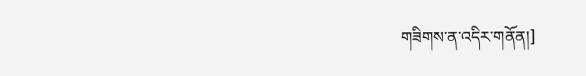གཟིགས་ན་འདིར་གནོན།]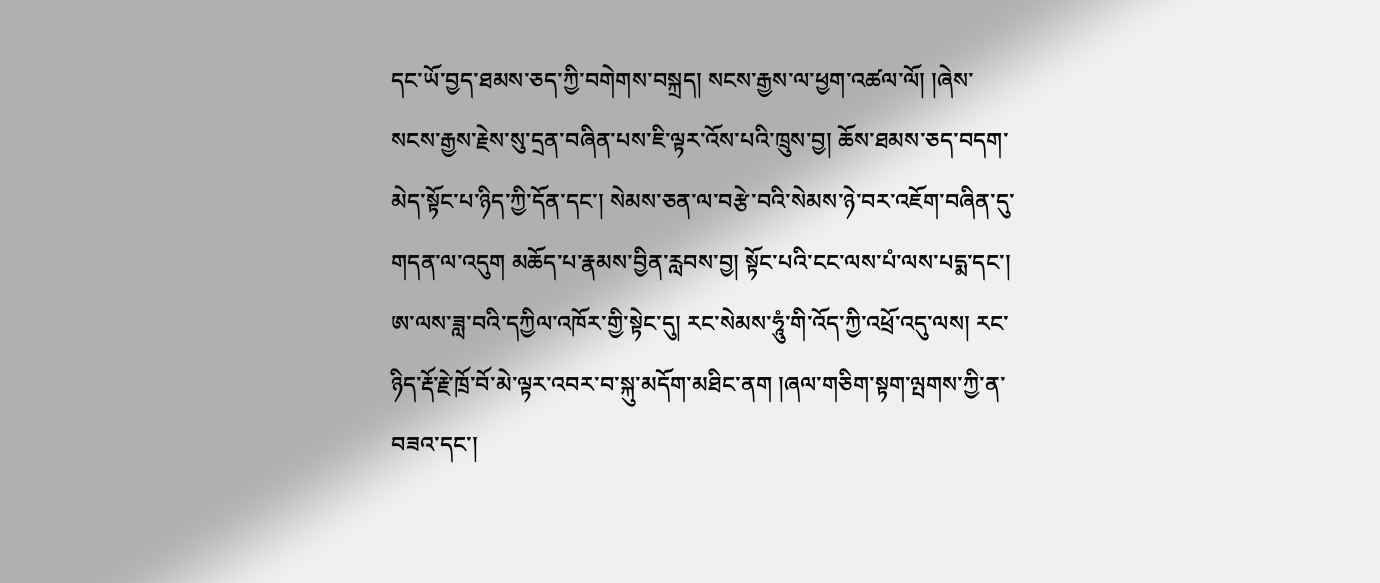དང་ཡོ་བྱད་ཐམས་ཅད་ཀྱི་བགེགས་བསྐྲད། སངས་རྒྱས་ལ་ཕྱག་འཚལ་ལོ། །ཞེས་སངས་རྒྱས་རྗེས་སུ་དྲན་བཞིན་པས་ཇི་ལྟར་འོས་པའི་ཁྲུས་བྱ། ཆོས་ཐམས་ཅད་བདག་མེད་སྟོང་པ་ཉིད་ཀྱི་དོན་དང་། སེམས་ཅན་ལ་བརྩེ་བའི་སེམས་ཉེ་བར་འཇོག་བཞིན་དུ་གདན་ལ་འདུག མཆོད་པ་རྣམས་བྱིན་རླབས་བྱ། སྟོང་པའི་ངང་ལས་པཾ་ལས་པདྨ་དང་། ཨ་ལས་ཟླ་བའི་དཀྱིལ་འཁོར་གྱི་སྟེང་དུ། རང་སེམས་ཧཱུཾ་གི་འོད་ཀྱི་འཕྲོ་འདུ་ལས། རང་ཉིད་རྡོ་རྗེ་ཁྲོ་བོ་མེ་ལྟར་འབར་བ་སྐུ་མདོག་མཐིང་ནག །ཞལ་གཅིག་སྟག་ལྤགས་ཀྱི་ན་བཟའ་དང་།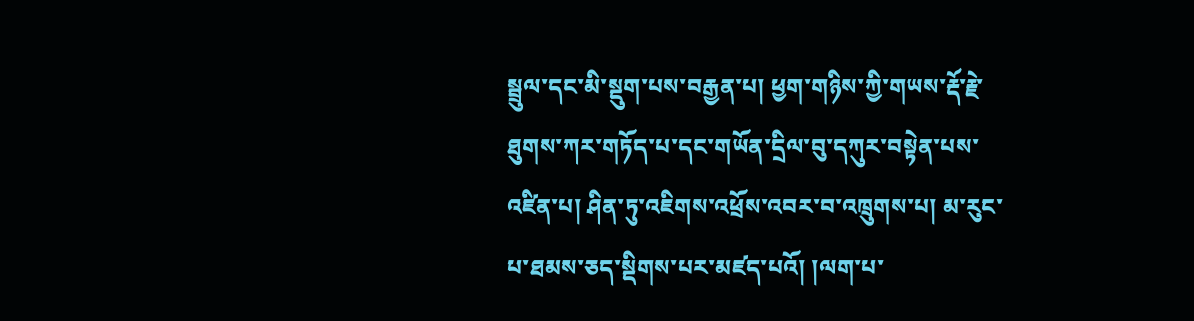སྦྲུལ་དང་མི་སྡུག་པས་བརྒྱན་པ། ཕྱག་གཉིས་ཀྱི་གཡས་རྡོ་རྗེ་ཐུགས་ཀར་གཏོད་པ་དང་གཡོན་དྲིལ་བུ་དཀུར་བསྟེན་པས་འཛིན་པ། ཤིན་ཏུ་འཇིགས་འཕྲོས་འབར་བ་འཁྲུགས་པ། མ་རུང་པ་ཐམས་ཅད་སྡིགས་པར་མཛད་པའོ། །ལག་པ་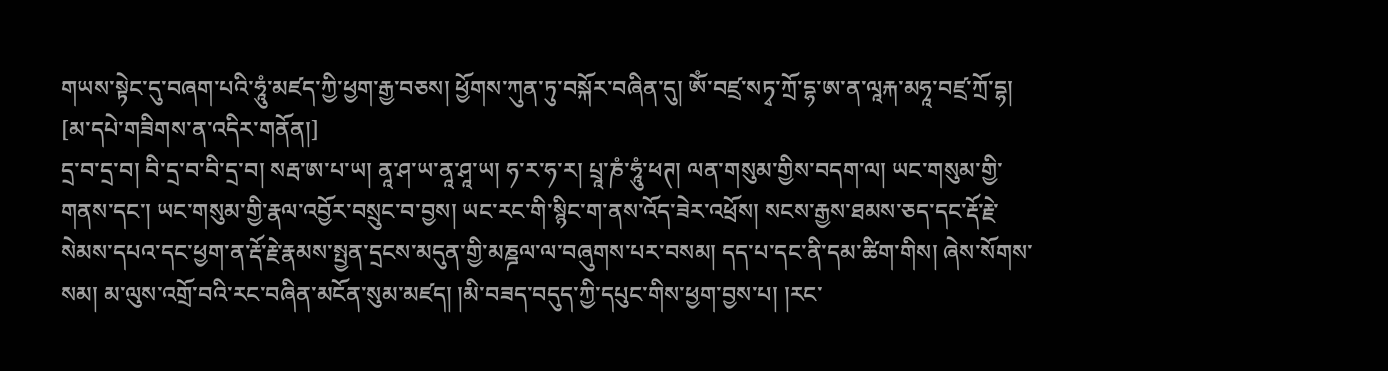གཡས་སྟེང་དུ་བཞག་པའི་ཧཱུཾ་མཛད་ཀྱི་ཕྱག་རྒྱ་བཅས། ཕྱོགས་ཀུན་ཏུ་བསྐོར་བཞིན་དུ། ཨོཾ་བཛྲ་སཏྭ་ཀྲོ་དྷ་ཨ་ན་ལཱརྐ་མཧཱ་བཛྲ་ཀྲོ་དྷ།
[མ་དཔེ་གཟིགས་ན་འདིར་གནོན།]
དྲ་བ་དྲ་བ། བི་དྲ་བ་བི་དྲ་བ། སརྦ་ཨ་པ་ཡ། ནཱ་ཤ་ཡ་ནཱ་ཤཱ་ཡ། ཧ་ར་ཧ་ར། པྲཱ་ཎཾ་ཧཱུཾ་ཕཊ། ལན་གསུམ་གྱིས་བདག་ལ། ཡང་གསུམ་གྱི་གནས་དང་། ཡང་གསུམ་གྱི་རྣལ་འབྱོར་བསྲུང་བ་བྱས། ཡང་རང་གི་སྙིང་ག་ནས་འོད་ཟེར་འཕྲོས། སངས་རྒྱས་ཐམས་ཅད་དང་རྡོ་རྗེ་སེམས་དཔའ་དང་ཕྱག་ན་རྡོ་རྗེ་རྣམས་སྤྱན་དྲངས་མདུན་གྱི་མཎྜལ་ལ་བཞུགས་པར་བསམ། དད་པ་དང་ནི་དམ་ཚིག་གིས། ཞེས་སོགས་སམ། མ་ལུས་འགྲོ་བའི་རང་བཞིན་མངོན་སུམ་མཛད། །མི་བཟད་བདུད་ཀྱི་དཔུང་གིས་ཕྱག་བྱས་པ། །རང་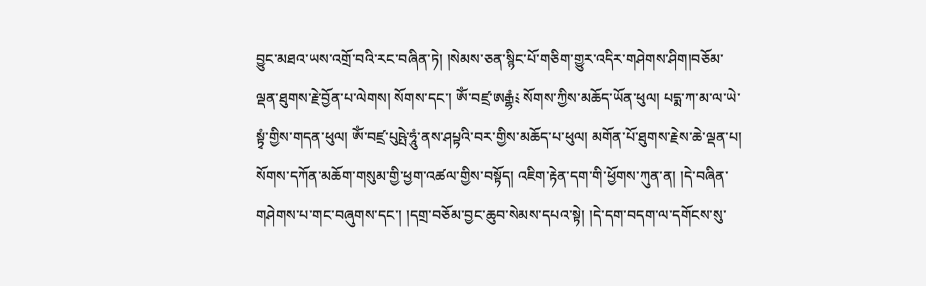བྱུང་མཐའ་ཡས་འགྲོ་བའི་རང་བཞིན་ཏེ། །སེམས་ཅན་སྙིང་པོ་གཅིག་གྱུར་འདིར་གཤེགས་ཤིག།བཅོམ་ལྡན་ཐུགས་རྗེ་བྱོན་པ་ལེགས། སོགས་དང་། ཨོཾ་བཛྲ་ཨརྒྷཾ༴ སོགས་ཀྱིས་མཆོད་ཡོན་ཕུལ། པདྨ་ཀ་མ་ལ་ཡེ་སྟྭཾ་གྱིས་གདན་ཕུལ། ཨོཾ་བཛྲ་པུཥྤེ་ཧཱུཾ་ནས་ཤཔྟའི་བར་གྱིས་མཆོད་པ་ཕུལ། མགོན་པོ་ཐུགས་རྗེས་ཆེ་ལྡན་པ། སོགས་དཀོན་མཆོག་གསུམ་གྱི་ཕྱག་འཚལ་གྱིས་བསྟོད། འཇིག་རྟེན་དག་གི་ཕྱོགས་ཀུན་ན། །དེ་བཞིན་གཤེགས་པ་གང་བཞུགས་དང་། །དགྲ་བཅོམ་བྱང་ཆུབ་སེམས་དཔའ་སྟེ། །དེ་དག་བདག་ལ་དགོངས་སུ་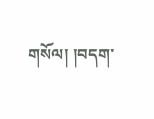གསོལ། །བདག་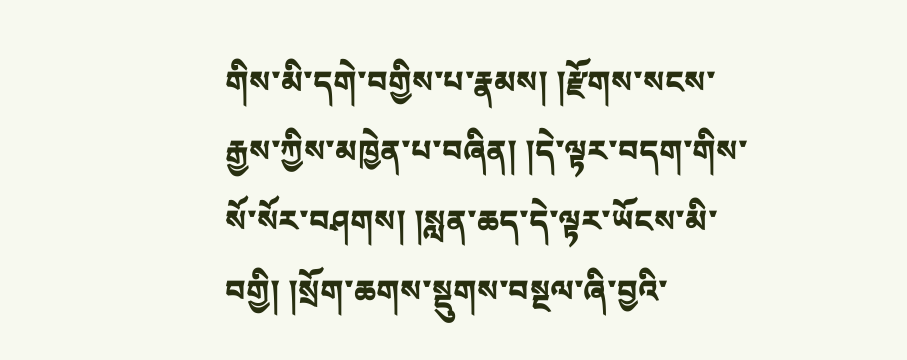གིས་མི་དགེ་བགྱིས་པ་རྣམས། །རྫོགས་སངས་རྒྱས་ཀྱིས་མཁྱེན་པ་བཞིན། །དེ་ལྟར་བདག་གིས་སོ་སོར་བཤགས། །སླན་ཆད་དེ་ལྟར་ཡོངས་མི་བགྱི། །སྲོག་ཆགས་སྡུགས་བསྔལ་ཞི་བྱའི་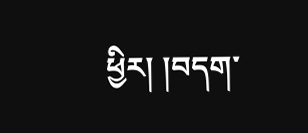ཕྱིར། །བདག་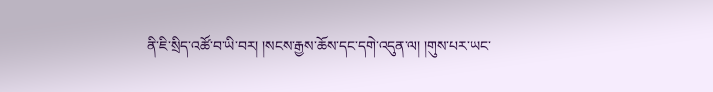ནི་ཇི་སྲིད་འཚོ་བ་ཡི་བར། །སངས་རྒྱས་ཆོས་དང་དགེ་འདུན་ལ། །གུས་པར་ཡང་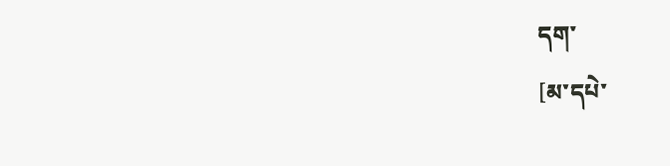དག་
[མ་དཔེ་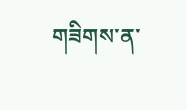གཟིགས་ན་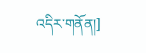འདིར་གནོན།]